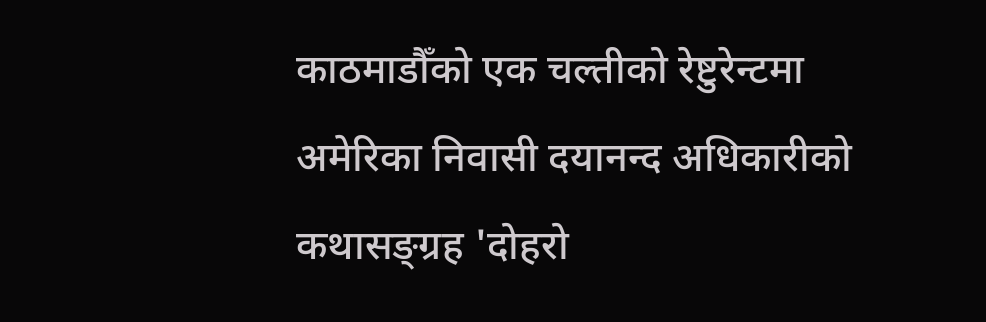काठमाडौँको एक चल्तीको रेष्टुरेन्टमा अमेरिका निवासी दयानन्द अधिकारीको कथासङ्ग्रह 'दोहरो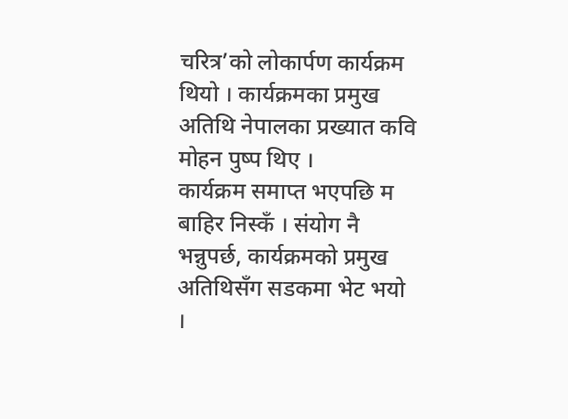चरित्र’को लोकार्पण कार्यक्रम थियो । कार्यक्रमका प्रमुख अतिथि नेपालका प्रख्यात कवि मोहन पुष्प थिए ।
कार्यक्रम समाप्त भएपछि म बाहिर निस्कँ । संयोग नै भन्नुपर्छ, कार्यक्रमको प्रमुख अतिथिसँग सडकमा भेट भयो ।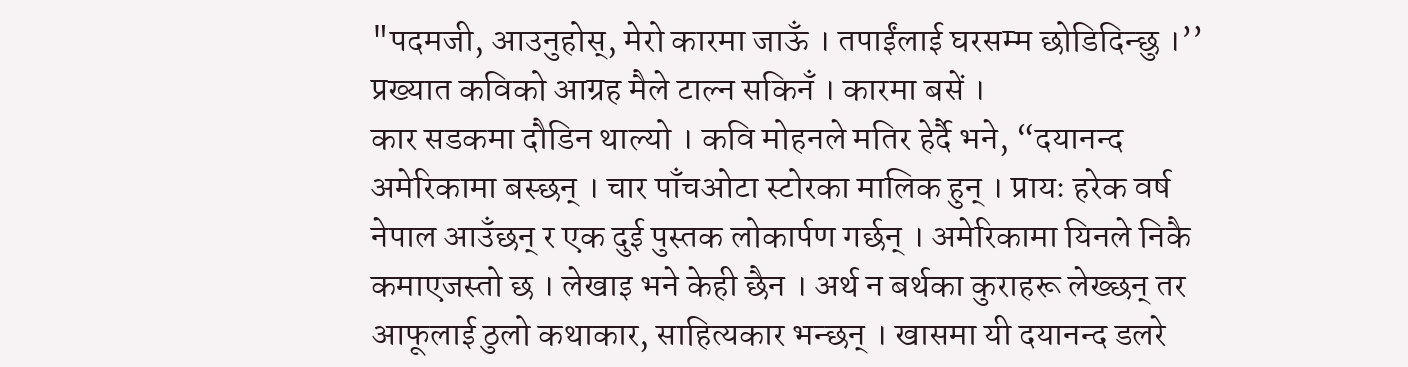"पदमजी, आउनुहोस्, मेरो कारमा जाऊँ । तपाईंलाई घरसम्म छोडिदिन्छु ।’’ प्रख्यात कविको आग्रह मैले टाल्न सकिनँ । कारमा बसें ।
कार सडकमा दौडिन थाल्यो । कवि मोहनले मतिर हेर्दै भने, “दयानन्द अमेरिकामा बस्छन् । चार पाँचओटा स्टोरका मालिक हुन् । प्रायः हरेक वर्ष नेपाल आउँछन् र एक दुई पुस्तक लोकार्पण गर्छन् । अमेरिकामा यिनले निकै कमाएजस्तो छ । लेखाइ भने केही छैन । अर्थ न बर्थका कुराहरू लेख्छन् तर आफूलाई ठुलो कथाकार, साहित्यकार भन्छन् । खासमा यी दयानन्द डलरे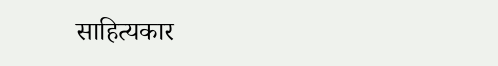साहित्यकार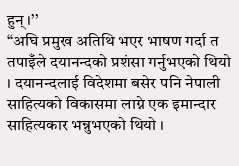हुन् ।’’
“अघि प्रमुख अतिथि भएर भाषण गर्दा त तपाइँले दयानन्दको प्रशंसा गर्नुभएको थियो । दयानन्दलाई विदेशमा बसेर पनि नेपाली साहित्यको विकासमा लाग्ने एक इमान्दार साहित्यकार भन्नुभएको थियो ।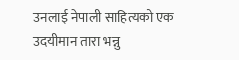उनलाई नेपाली साहित्यको एक उदयीमान तारा भन्नु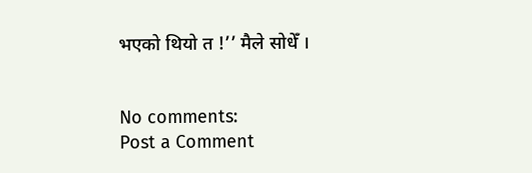भएको थियो त !’’ मैले सोधेँ ।


No comments:
Post a Comment